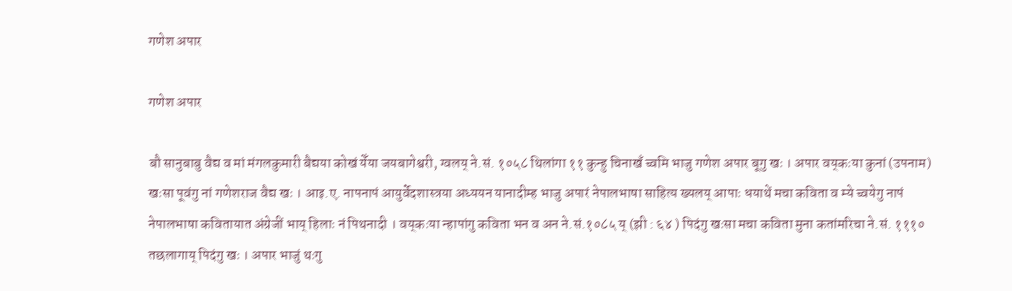गणेश अपार

गणेश अपार

बौ सानुबाबु वैद्य व मां मंगलकुमारी बैद्यया कोखं येँया जयबागेश्वरी, ग्वलय् ने.सं. १०५८ थिलांगा ११ कुन्हु चिनाखँ च्वमि भाजु गणेश अपार बूगु खः । अपार वय्‌कःया कुनां (उपनाम) खःसा पूवंगु नां गणेशराज वैद्य खः । आइ.ए. नापनापं आयुर्वेदशास्त्रया अध्ययन यानादीम्ह भाजु अपारं नेपालभाषा साहित्य ख्यलय् आपाः धयाथें मचा कविता व म्ये च्वयेगु नापं नेपालभाषा कवितायात अंग्रेजीं भाय् हिलाः नं पिथनादी । वय्‌कःया न्हापांगु कविता भन व अन ने.सं.१०८५ य् (झी : ६४ ) पिदंगु खःसा मचा कविता मुना कतांमरिचा ने.सं. १११० तछलागाय् पिदंगु खः । अपार भाजुं थःगु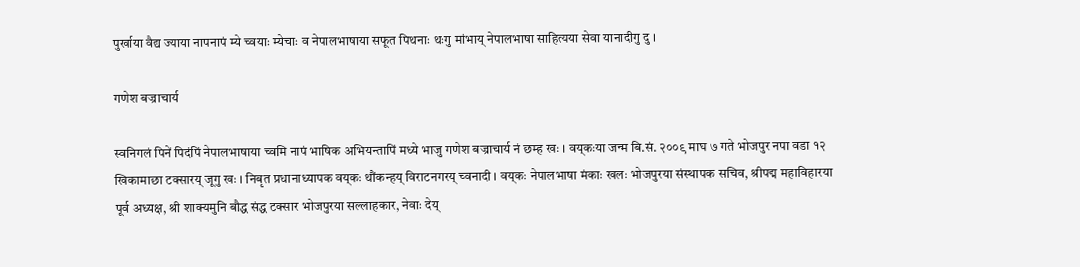पुर्खाया वैद्य ज्याया नापनापं म्ये च्वयाः म्येचाः व नेपालभाषाया सफूत पिथनाः थःगु मांभाय् नेपालभाषा साहित्यया सेवा यानादीगु दु ।

गणेश बज्राचार्य

स्वनिगलं पिनें पिदंपिं नेपालभाषाया च्वमि नापं भाषिक अभियन्तापिं मध्ये भाजु गणेश बज्राचार्य नं छम्ह खः । वय्‌कःया जन्म बि.सं. २००९ माघ ७ गते भोजपुर नपा वडा १२ खिकामाछा टक्सारय् जूगु खः । निबृत प्रधानाध्यापक वय्‌कः थौंकन्हय् विराटनगरय् च्वनादी । वय्‌कः नेपालभाषा मंकाः खलः भोजपुरया संस्थापक सचिव, श्रीपद्म महाविहारया पूर्व अध्यक्ष, श्री शाक्यमुनि बौद्ध संद्ध टक्सार भोजपुरया सल्लाहकार, नेवाः देय्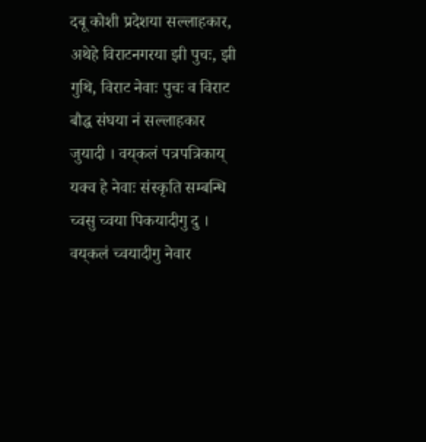दबू कोशी प्रदेशया सल्लाहकार, अथेहे विराटनगरया झी पुचः, झी गुथि, विराट नेवाः पुचः व विराट बौद्ध संघया नं सल्लाहकार जुयादी । वय्‌कलं पत्रपत्रिकाय् यक्व हे नेवाः संस्कृति सम्बन्धि च्वसु च्वया पिकयादीगु दु । वय्‌कलं च्वयादीगु नेवार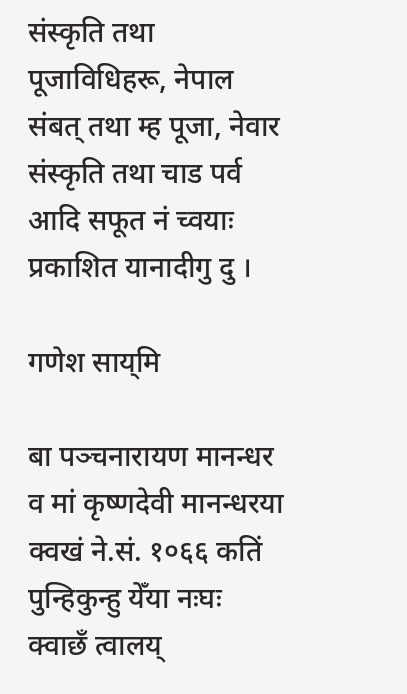संस्कृति तथा पूजाविधिहरू, नेपाल संबत् तथा म्ह पूजा, नेवार संस्कृति तथा चाड पर्व आदि सफूत नं च्वयाः प्रकाशित यानादीगु दु ।

गणेश साय्‌मि

बा पञ्चनारायण मानन्धर व मां कृष्णदेवी मानन्धरया क्वखं ने.सं. १०६६ कतिं पुन्हिकुन्हु येँया नःघः क्वाछँ त्वालय्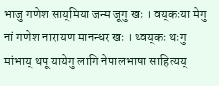भाजु गणेश साय्‌मिया जन्म जूगु खः । वय्‌कःया मेगु नां गणेश नारायण मानन्धर खः । थ्वय्‌कः थःगु मांभाय् थपू यायेगु लागि नेपालभाषा साहित्यय्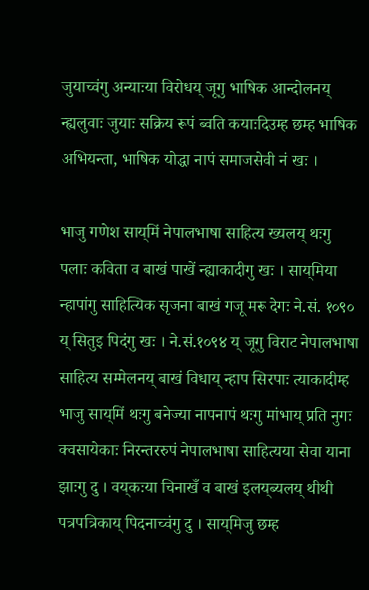जुयाच्वंगु अन्याःया विरोधय् जूगु भाषिक आन्दोलनय् न्ह्यलुवाः जुयाः सक्रिय रूपं ब्वति कयाःदिउम्ह छम्ह भाषिक अभियन्ता, भाषिक योद्धा नापं समाजसेवी नं खः ।

भाजु गणेश साय्‌मिं नेपालभाषा साहित्य ख्यलय् थःगु पलाः कविता व बाखं पाखें न्ह्याकादीगु खः । साय्‌मिया न्हापांगु साहित्यिक सृजना बाखं गजू मरू देगः ने.सं. १०९० य् सितुइ पिदंगु खः । ने.सं.१०९४ य् जूगु विराट नेपालभाषा साहित्य सम्मेलनय् बाखं विधाय् न्हाप सिरपाः त्याकादीम्ह भाजु साय्‌मिं थःगु बनेज्या नापनापं थःगु मांभाय् प्रति नुगः क्वसायेकाः निरन्तररुपं नेपालभाषा साहित्यया सेवा याना झाःगु दु । वय्‌कःया चिनाखँ व बाखं इलय्‌‌ब्यलय् थीथी पत्रपत्रिकाय् पिदनाच्वंगु दु । साय्‌मिजु छम्ह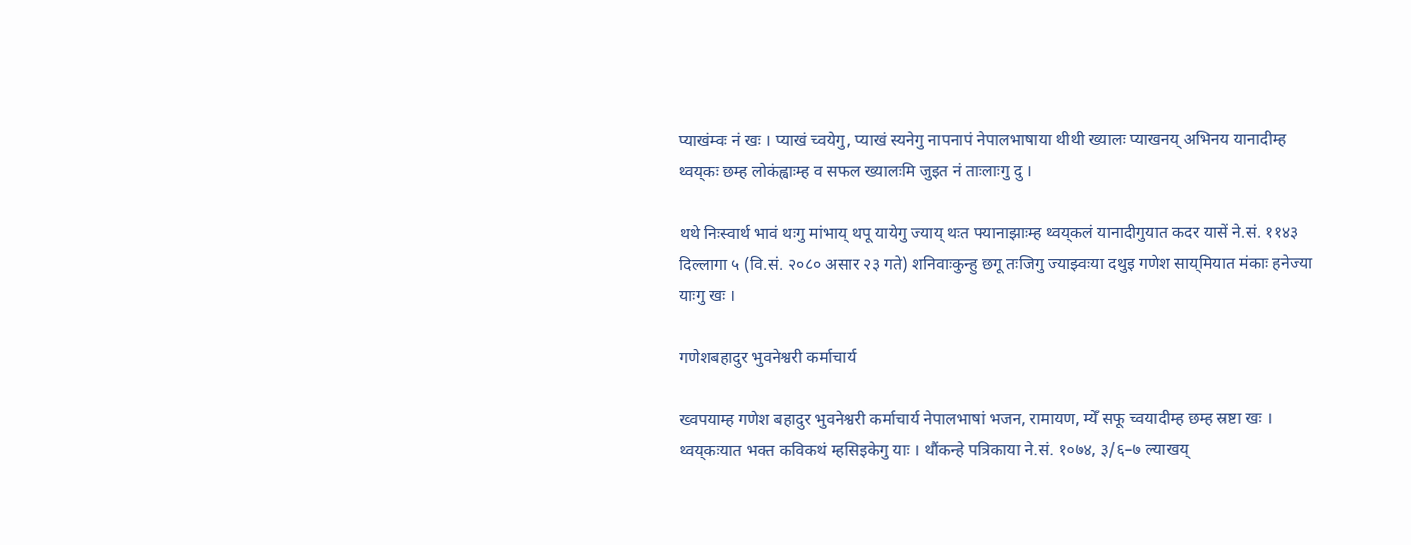प्याखंम्वः नं खः । प्याखं च्वयेगु, प्याखं स्यनेगु नापनापं नेपालभाषाया थीथी ख्यालः प्याखनय् अभिनय यानादीम्ह थ्वय्‌कः छम्ह लोकंह्वाःम्ह व सफल ख्यालःमि जुइत नं ताःलाःगु दु ।

थथे निःस्वार्थ भावं थःगु मांभाय् थपू यायेगु ज्याय् थःत फ्यानाझाःम्ह थ्वय्‌कलं यानादीगुयात कदर यासें ने.सं. ११४३ दिल्लागा ५ (वि.सं. २०८० असार २३ गते) शनिवाःकुन्हु छगू तःजिगु ज्याझ्वःया दथुइ गणेश साय्‌मियात मंकाः हनेज्या याःगु खः ।

गणेशबहादुर भुवनेश्वरी कर्माचार्य

ख्वपयाम्ह गणेश बहादुर भुवनेश्वरी कर्माचार्य नेपालभाषां भजन, रामायण, म्येँ सफू च्वयादीम्ह छम्ह स्रष्टा खः । थ्वय्‌कःयात भक्त कविकथं म्हसिइकेगु याः । थौंकन्हे पत्रिकाया ने.सं. १०७४, ३/६–७ ल्याखय्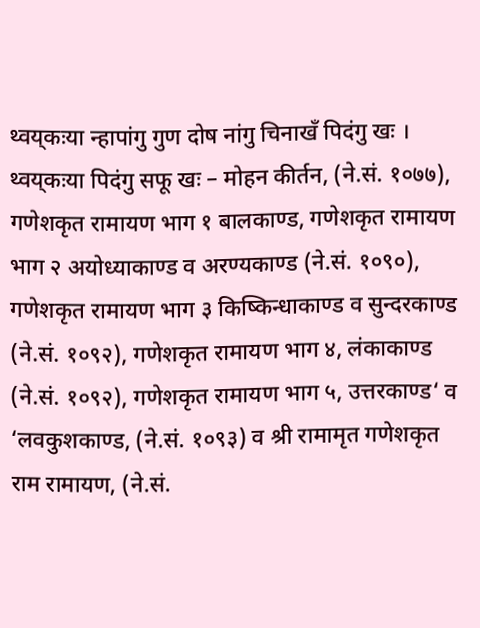थ्वय्‌कःया न्हापांगु गुण दोष नांगु चिनाखँ पिदंगु खः । थ्वय्‌कःया पिदंगु सफू खः – मोहन कीर्तन, (ने.सं. १०७७), गणेशकृत रामायण भाग १ बालकाण्ड, गणेशकृत रामायण भाग २ अयोध्याकाण्ड व अरण्यकाण्ड (ने.सं. १०९०), गणेशकृत रामायण भाग ३ किष्किन्धाकाण्ड व सुन्दरकाण्ड (ने.सं. १०९२), गणेशकृत रामायण भाग ४, लंकाकाण्ड (ने.सं. १०९२), गणेशकृत रामायण भाग ५, उत्तरकाण्ड‘ व ‘लवकुशकाण्ड, (ने.सं. १०९३) व श्री रामामृत गणेशकृत राम रामायण, (ने.सं.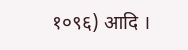१०९६) आदि ।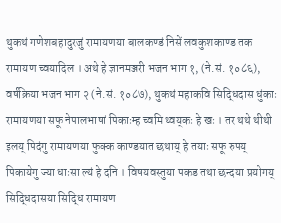थुकथं गणेशबहादुरजुं रामायणया बालकण्डं निसें लवकुशकाण्ड तक रामायण च्वयादिल । अथे हे ज्ञानमञ्जरी भजन भाग १, (ने.सं. १०८६), वर्षक्रिया भजन भाग २ (ने.सं. १०८७), थुकथं महाकवि सिद्धिदास धुंकाः रामायणया सफू नेपालभाषां पिकाःम्ह च्वमि थ्वय्‌कः हे खः । तर थथे थीथी इलय् पिदंगु रामायणया फुक्क काण्डयात छथाय् हे तयाः सफू रुपय् पिकायेगु ज्या धाःसा ल्यं हे दनि । विषयवस्तुया पकड तथा छन्दया प्रयोगय् सिद्धिदासया सिद्धि रामायण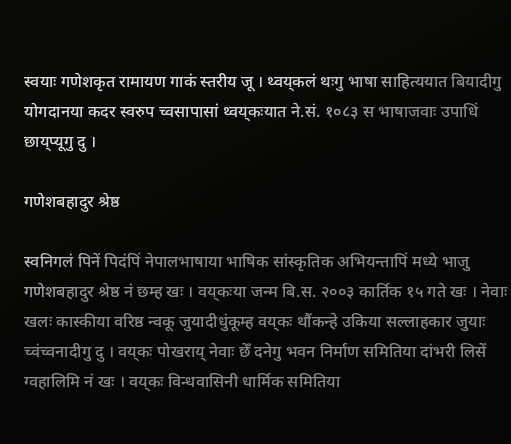स्वयाः गणेशकृत रामायण गाकं स्तरीय जू । थ्वय्‌कलं थःगु भाषा साहित्ययात बियादीगु योगदानया कदर स्वरुप च्वसापासां थ्वय्‌कःयात ने.सं. १०८३ स भाषाजवाः उपाधिं छाय्‌प्यूगु दु ।

गणेशबहादुर श्रेष्ठ

स्वनिगलं पिनें पिदंपिं नेपालभाषाया भाषिक सांस्कृतिक अभियन्तापिं मध्ये भाजु गणेशबहादुर श्रेष्ठ नं छम्ह खः । वय्‌कःया जन्म बि.स. २००३ कार्तिक १५ गते खः । नेवाः खलः कास्कीया वरिष्ठ न्वकू जुयादीधुंकूम्ह वय्‌कः थौंकन्हे उकिया सल्लाहकार जुयाः च्वंच्वनादीगु दु । वय्‌कः पोखराय् नेवाः छेँ दनेगु भवन निर्माण समितिया दांभरी लिसें ग्वहालिमि नं खः । वय्‌कः विन्धवासिनी धार्मिक समितिया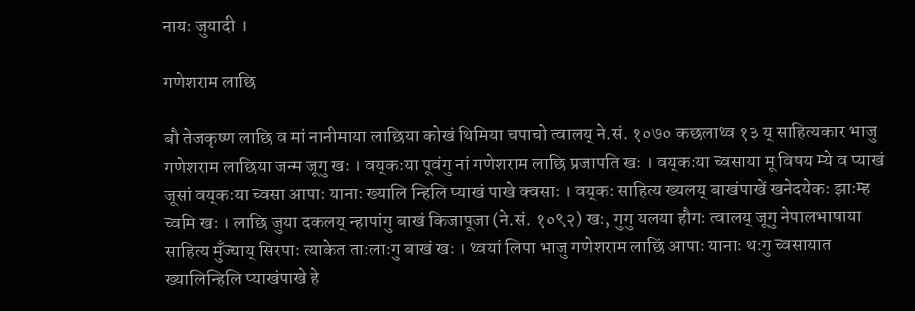नायः जुयादी ।

गणेशराम लाछि

बौ तेजकृष्ण लाछि व मां नानीमाया लाछिया कोखं थिमिया चपाचो त्वालय् ने.सं. १०७० कछलाथ्व १३ य् साहित्यकार भाजु गणेशराम लाछिया जन्म जूगु खः । वय्‌कःया पूवंगु नां गणेशराम लाछि प्रजापति खः । वय्‌कःया च्वसाया मू विषय म्ये व प्याखं जूसां वय्‌कःया च्वसा आपाः यानाः ख्यालि न्हिलि प्याखं पाखे क्वसाः । वय्‌कः साहित्य ख्यलय् बाखंपाखें खनेदयेकः झाःम्ह च्वमि खः । लाछि जुया दकलय् न्हापांगु बाखं किजापूजा (ने.सं. १०९२) खः, गुगु यलया हौगः त्वालय् जूगु नेपालभाषाया साहित्य मुँज्याय् सिरपाः त्याकेत ताःलाःगु बाखं खः । थ्वयां लिपा भाजु गणेशराम लाछिं आपाः यानाः थःगु च्वसायात ख्यालिन्हिलि प्याखंपाखे हे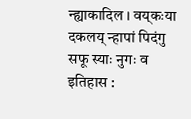न्ह्याकादिल । वय्‌कःया दकलय् न्हापां पिदंगु सफू स्याः नुगः व इतिहास :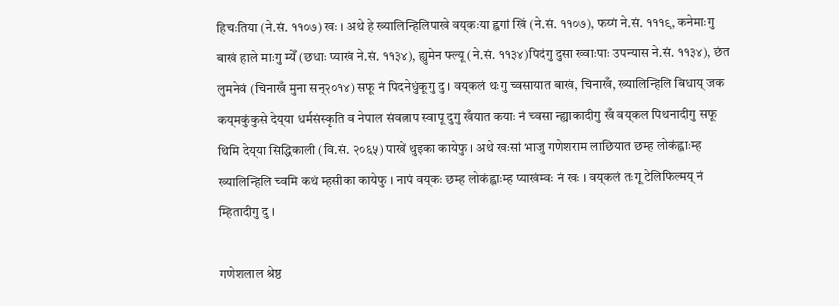हिचःतिया (ने.सं. ११०७) खः । अथे हे ख्यालिन्हिलिपाखे वय्‌कःया ह्वगां खिं (ने.सं. ११०७), फय्गं ने.सं. १११९, कनेमाःगु बाखं हाले माःगु म्येँ (छधाः प्याखं ने.सं. ११३४), ह्युमेन फ्ल्यू (ने.सं. ११३४)पिदंगु दुसा ख्वाःपाः उपन्यास ने.सं. ११३४), छंत लुमनेवं (चिनाखँ मुना सन्२०१४) सफू नं पिदनेधुंकूगु दु । वय्‌कलं थःगु च्वसायात बाखं, चिनाखँ, ख्यालिन्हिलि बिधाय् जक कय्‌मकुंकुसे देय्‌या धर्मसंस्कृति व नेपाल संवत्नाप स्वापू दुगु खँयात कयाः नं च्वसा न्ह्याकादीगु खँ वय्‌कल पिथनादीगु सफू थिमि देय्‌या सिद्धिकाली (वि.सं. २०६५) पाखें थुइका कायेफु । अथे खःसां भाजु गणेशराम लाछियात छम्ह लोकंह्वाःम्ह ख्यालिन्हिलि च्वमि कथं म्हसीका कायेफु । नापं वय्‌कः छम्ह लोकंह्वाःम्ह प्याखंम्वः नं खः । वय्‌कलं तःगू टेलिफिल्मय् नं म्हितादीगु दु ।

गणेशलाल श्रेष्ठ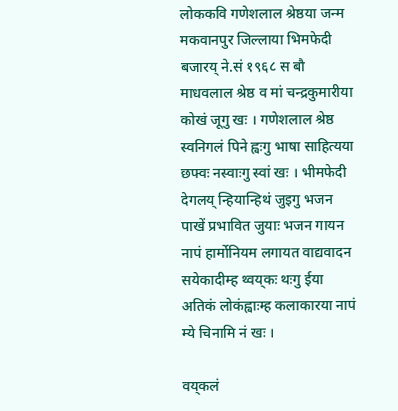लोककवि गणेशलाल श्रेष्ठया जन्म मकवानपुर जिल्लाया भिमफेदी बजारय् ने.सं १९६८ स बौ माधवलाल श्रेष्ठ व मां चन्द्रकुमारीया कोखं जूगु खः । गणेशलाल श्रेष्ठ स्वनिगलं पिने ह्वःगु भाषा साहित्यया छफ्वः नस्वाःगु स्वां खः । भीमफेदी देगलय् न्हियान्हिथं जुइगु भजन पाखें प्रभावित जुयाः भजन गायन नापं हार्मोनियम लगायत वाद्यवादन सयेकादीम्ह थ्वय्‌कः थःगु ईया अतिकं लोकंह्वाःम्ह कलाकारया नापं म्ये चिनामि नं खः ।

वय्‌कलं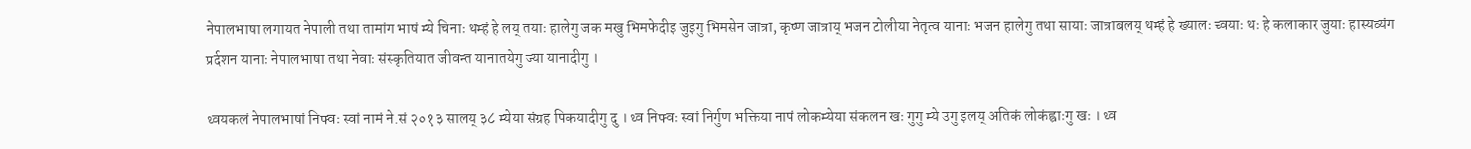नेपालभाषा लगायत नेपाली तथा तामांग भाषं म्ये चिनाः थम्हं हे लय् तयाः हालेगु जक मखु भिमफेदीइ जुइगु भिमसेन जात्रा, कृष्ण जात्राय् भजन टोलीया नेतृत्व यानाः भजन हालेगु तथा सायाः जात्राबलय् थम्हं हे ख्यालः च्वयाः थः हे कलाकार जुयाः हास्यव्यंग प्रर्दशन यानाः नेपालभाषा तथा नेवाः संस्कृतियात जीवन्त यानातयेगु ज्या यानादीगु ।

थ्वयकलं नेपालभाषां निफ्वः स्वां नामं ने.सं २०१३ सालय् ३८ म्येया संग्रह पिकयादीगु दु । थ्व निफ्वः स्वां निर्गुण भक्तिया नापं लोकम्येया संकलन खः गुगु म्ये उगु इलय् अतिकं लोकंह्वाःगु खः । थ्व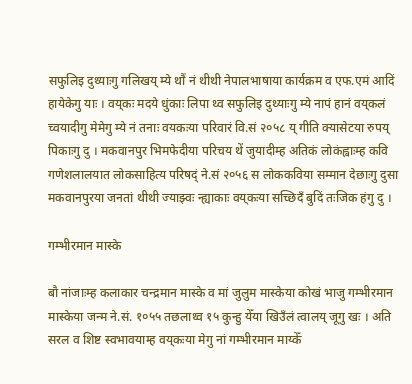सफुलिइ दुथ्याःगु गलिखय् म्ये थौं नं थीथी नेपालभाषाया कार्यक्रम व एफ.एमं आदिं हायेकेगु याः । वय्‌कः मदये धुंकाः लिपा थ्व सफुलिइ दुथ्याःगु म्ये नापं हानं वय्‌कलं च्वयादीगु मेमेगु म्ये नं तनाः वयकःया परिवारं वि.सं २०५८ य् गीति क्यासेटया रुपय् पिकाःगु दु । मकवानपुर भिमफेदीया परिचय थें जुयादीम्ह अतिकं लोकंह्वाःम्ह कवि गणेशलालयात लोकसाहित्य परिषद्ं ने.सं २०५६ स लोककविया सम्मान देछाःगु दुसा मकवानपुरया जनतां थीथी ज्याझ्वः न्ह्याकाः वय्‌कःया सच्छिदँ बुदिं तःजिक हंगु दु ।

गम्भीरमान मास्के

बौ नांजाःम्ह कलाकार चन्द्रमान मास्के व मां जुलुम मास्केया कोखं भाजु गम्भीरमान मास्केया जन्म ने.सं. १०५५ तछलाथ्व १५ कुन्हु येँया खिउँलं त्वालय् जूगु खः । अति सरल व शिष्ट स्वभावयाम्ह वय्‌कःया मेगु नां गम्भीरमान माय्केँ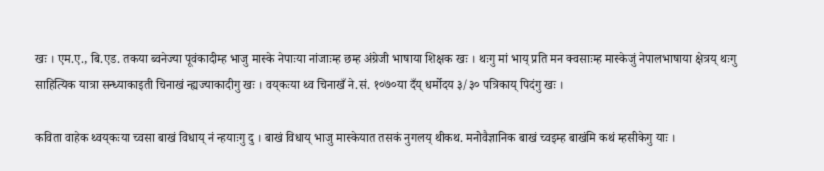खः । एम.ए., बि.एड. तकया ब्वनेज्या पूवंकादीम्ह भाजु मास्के नेपाःया नांजाःम्ह छम्ह अंग्रेजी भाषाया शिक्षक खः । थःगु मां भाय् प्रति मन क्वसाःम्ह मास्केजुं नेपालभाषाया क्षेत्रय् थःगु साहित्यिक यात्रा सन्ध्याकाइती चिनाखं न्ह्यज्याकादीगु खः । वय्‌कःया थ्व चिनाखँ ने.सं. १०७०या दँय् धर्मोदय ३/३० पत्रिकाय् पिदंगु खः ।

कविता वाहेक थ्वय्‌कःया च्वसा बाखं विधाय् नं न्हयाःगु दु । बाखं विधाय् भाजु मास्केयात तसकं नुगलय् थीकथ. मनोवैज्ञानिक बाखं च्वइम्ह बाखंमि कथं म्हसीकेगु याः ।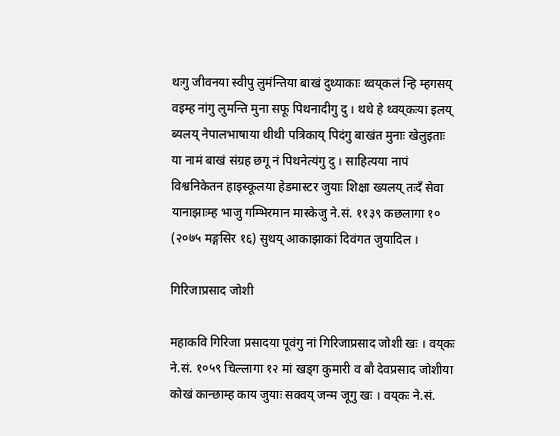थःगु जीवनया स्वीपु लुमंन्तिया बाखं दुथ्याकाः थ्वय्‌कलं न्हि म्हगसय् वइम्ह नांगु लुमन्ति मुना सफू पिथनादीगु दु । थथे हे थ्वय्‌कःया इलय् ब्यलय् नेपालभाषाया थीथी पत्रिकाय् पिदंगु बाखंत मुनाः खेलुइताः या नामं बाखं संग्रह छगू नं पिथनेत्यंगु दु । साहित्यया नापं विश्वनिकेतन हाइस्कूलया हेडमास्टर जुयाः शिक्षा ख्यलय् तःदँ सेवा यानाझाःम्ह भाजु गम्भिरमान मास्केजु ने.सं. ११३९ कछलागा १० (२०७५ मङ्गसिर १६) सुथय् आकाझाकां दिवंगत जुयादिल ।

गिरिजाप्रसाद जोशी

महाकवि गिरिजा प्रसादया पूवंगु नां गिरिजाप्रसाद जोशी खः । वय्‌कः ने.सं. १०५९ चिल्लागा १२ मां खड्ग कुमारी व बौ देवप्रसाद जोशीया कोखं कान्छाम्ह काय जुयाः सक्वय् जन्म जूगु खः । वय्‌कः ने.सं.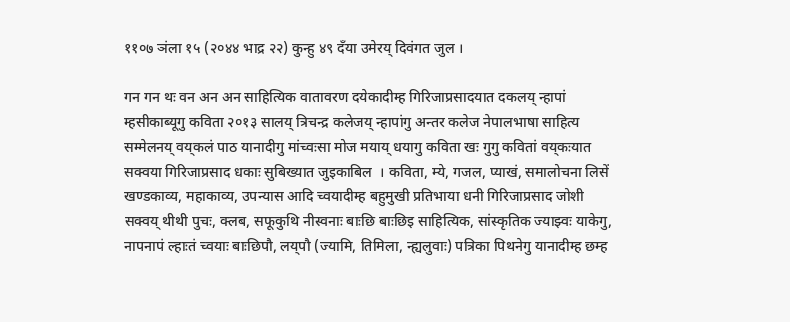११०७ ञंला १५ (२०४४ भाद्र २२) कुन्हु ४९ दँया उमेरय् दिवंगत जुल ।

गन गन थः वन अन अन साहित्यिक वातावरण दयेकादीम्ह गिरिजाप्रसादयात दकलय् न्हापां म्हसीकाब्यूगु कविता २०१३ सालय् त्रिचन्द्र कलेजय् न्हापांगु अन्तर कलेज नेपालभाषा साहित्य सम्मेलनय् वय्‌कलं पाठ यानादीगु मांच्वःसा मोज मयाय् धयागु कविता खः गुगु कवितां वय्‌कःयात सक्वया गिरिजाप्रसाद धकाः सुबिख्यात जुइकाबिल  । कविता, म्ये, गजल, प्याखं, समालोचना लिसें खण्डकाव्य, महाकाव्य, उपन्यास आदि च्वयादीम्ह बहुमुखी प्रतिभाया धनी गिरिजाप्रसाद जोशी सक्वय् थीथी पुचः, क्लब, सफूकुथि नीस्वनाः बाःछि बाःछिइ साहित्यिक, सांस्कृतिक ज्याझ्वः याकेगु, नापनापं ल्हाःतं च्वयाः बाःछिपौ, लय्‌पौ (ज्यामि, तिमिला, न्ह्यलुवाः) पत्रिका पिथनेगु यानादीम्ह छम्ह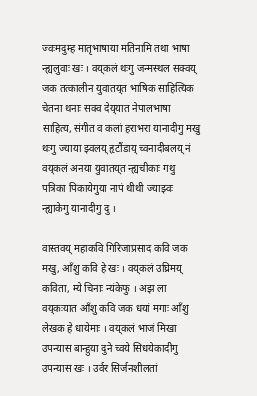ज्वःमदुम्ह मातृभाषाया मतिनामि तथा भाषा न्ह्यलुवाः खः । वय्‌कलं थःगु जन्मस्थल सक्वय् जक तत्कालीन युवातय्‌त भाषिक साहित्यिक चेतना थनाः सक्व देय्‌यात नेपालभाषा साहित्य, संगीत व कलां हराभरा यानादीगु मखु थःगु ज्याया झ्वलय् हृटौंडाय् च्वनादीबलय् नं वय्‌कलं अनया युवातय्‌त न्ह्यचीकाः गथु पत्रिका पिकायेगुया नापं थीथी ज्याझ्वः न्ह्याकेगु यानादीगु दु ।

वास्तवय् महाकवि गिरिजाप्रसाद कवि जक मखु, आँशु कवि हे खः । वय्‌कलं उघ्रिमय् कविता, म्ये चिनाः न्यंकेफु । अझ ला वय्‌कःयात आँशु कवि जक धयां मगाः आँशु लेखक हे धायेमाः । वय्‌कलं भाजं मिखा उपन्यास बान्हुया दुने च्वये सिधयेकादीगु उपन्यास खः । उर्वर सिर्जनशीलतां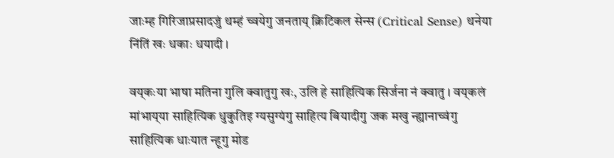जाःम्ह गिरिजाप्रसादजुं थम्हं च्वयेगु जनताय् क्रिटिकल सेन्स (Critical Sense) थनेया निंतिं खः धकाः धयादी ।

वय्‌कःया भाषा मतिना गुलि क्वातुगु खः, उलि हे साहित्यिक सिर्जना नं क्वातु । वय्‌कलं मांभाय्‌या साहित्यिक धुकुतिइ ग्यसुग्यंगु साहित्य बियादीगु जक मखु न्ह्यानाच्वंगु साहित्यिक धाःयात न्हूगु मोड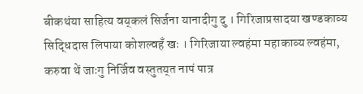बीकथंया साहित्य वय्‌कलं सिर्जना यानादीगु दु । गिरिजाप्रसादया खण्डकाव्य सिद्धिदास लिपाया कोशल्वहँ खः । गिरिजाया ल्वहंमा महाकाव्य ल्वहंमा, करुवा थें जाःगु निर्जिव वस्तुतय्‌त नापं पात्र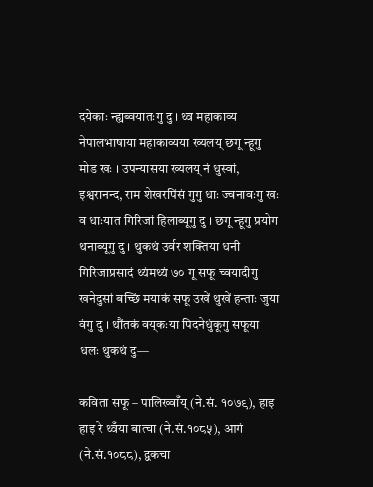दयेकाः न्ह्यब्वयातःगु दु । थ्व महाकाव्य नेपालभाषाया महाकाव्यया ख्यलय् छगू न्हूगु मोड खः । उपन्यासया ख्यलय् नं धुस्वां, इश्वरानन्द, राम शेखरपिंसं गुगु धाः ज्वनावःगु खः व धाःयात गिरिजां हिलाब्यूगु दु । छगू न्हूगु प्रयोग थनाब्यूगु दु । थुकथं उर्वर शक्तिया धनी गिरिजाप्रसादं थ्यंमथ्यं ७० गू सफू च्वयादीगु खनेदुसां बच्छिं मयाकं सफू उखें थुखें हन्ताः जुया वंगु दु । थौंतकं वय्‌कःया पिदनेधुंकूगु सफूया धलः थुकथं दु—

कविता सफू – पालिख्वाँय् (ने.सं. १०७९), हाइ हाइ रे थ्वँया बात्चा (ने.सं.१०८५), आगं (ने.सं.१०८८), द्वकचा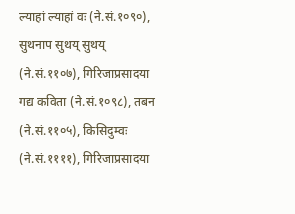ल्याहां ल्याहां वः (ने.सं.१०९०), सुथनाप सुथय् सुथय् (ने.सं.११०७), गिरिजाप्रसादया गद्य कविता (ने.सं.१०९८), तबन (ने.सं.११०५), किसिदुम्वः (ने.सं.११११), गिरिजाप्रसादया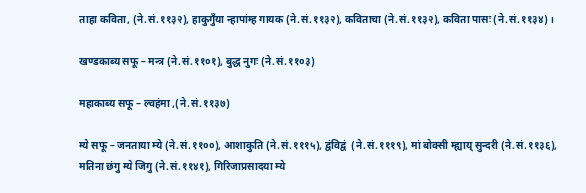ताहा कविता, (ने.सं.११३२), हाकुगुँया न्हापांम्ह गायक (ने.सं.११३२), कविताचा (ने.सं.११३२), कविता पासः (ने.सं.११३४) ।

खण्डकाब्य सफू – मन्त्र (ने.सं.११०१), बुद्ध नुगः (ने.सं.११०३)

महाकाब्य सफू – ल्वहंमा ,(ने.सं.११३७)

म्ये सफू – जनताया म्ये (ने.सं.११००), आशाकुति (ने.सं.१११५), द्वंविद्वं  (ने.सं.१११९), मां बोक्सी म्ह्याय् सुन्दरी (ने.सं.११३६), मतिना छंगु म्ये जिगु (ने.सं.११४१), गिरिजाप्रसादया म्ये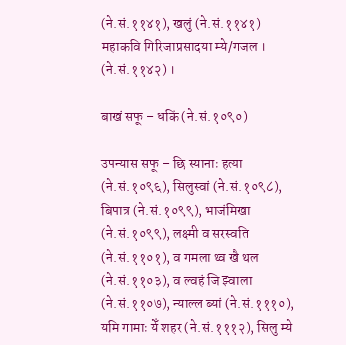(ने.सं.११४१), खलुं (ने.सं.११४१) महाकवि गिरिजाप्रसादया म्ये/गजल । (ने.सं.११४२) ।

बाखं सफू – धकिं (ने.सं.१०९०)

उपन्यास सफू – छि स्यानाः हत्या (ने.सं.१०९६), सिलुस्वां (ने.सं.१०९८), बिपात्र (ने.सं.१०९९), भाजंमिखा (ने.सं.१०९९), लक्ष्मी व सरस्वति (ने.सं.११०१), व गमला थ्व खै थल (ने.सं.११०३), व ल्वहं जि झ्वाला (ने.सं.११०७), न्याल्ल ब्यां (ने.सं.१११०), यमि गामाः येँ शहर (ने.सं.१११२), सिलु म्ये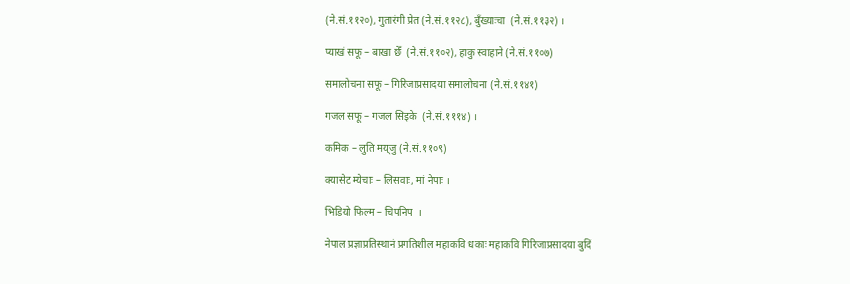(ने.सं.११२०), गुतारंगी प्रेत (ने.सं.११२८), बुँख्याःचा  (ने.सं.११३२) ।

प्याखं सफू – बाखा छेँ  (ने.सं.११०२), हाकु स्वाहाने (ने.सं.११०७)

समालोचना सफू – गिरिजाप्रसादया समालोचना (ने.सं.११४१)

गजल सफू – गजल सिइके  (ने.सं.१११४) ।

कमिक – लुति मय्‌जु (ने.सं.११०९)

क्यासेट म्येचाः – लिसवाः, मां नेपाः ।

भिडियो फिल्म – चिपनिप  ।

नेपाल प्रज्ञाप्रतिस्थानं प्रगतिशील महाकवि धकाः महाकवि गिरिजाप्रसादया बुदिं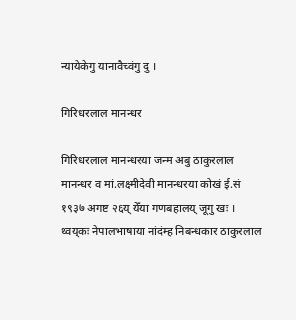न्यायेकेगु यानावैच्वंगु दु ।

गिरिधरलाल मानन्धर

गिरिधरलाल मानन्धरया जन्म अबु ठाकुरलाल मानन्धर व मां.लक्ष्मीदेवी मानन्धरया कोखं ई.सं १९३७ अगष्ट २६य् येँया गणबहालय् जूगु खः । थ्वय्‌कः नेपालभाषाया नांदंम्ह निबन्धकार ठाकुरलाल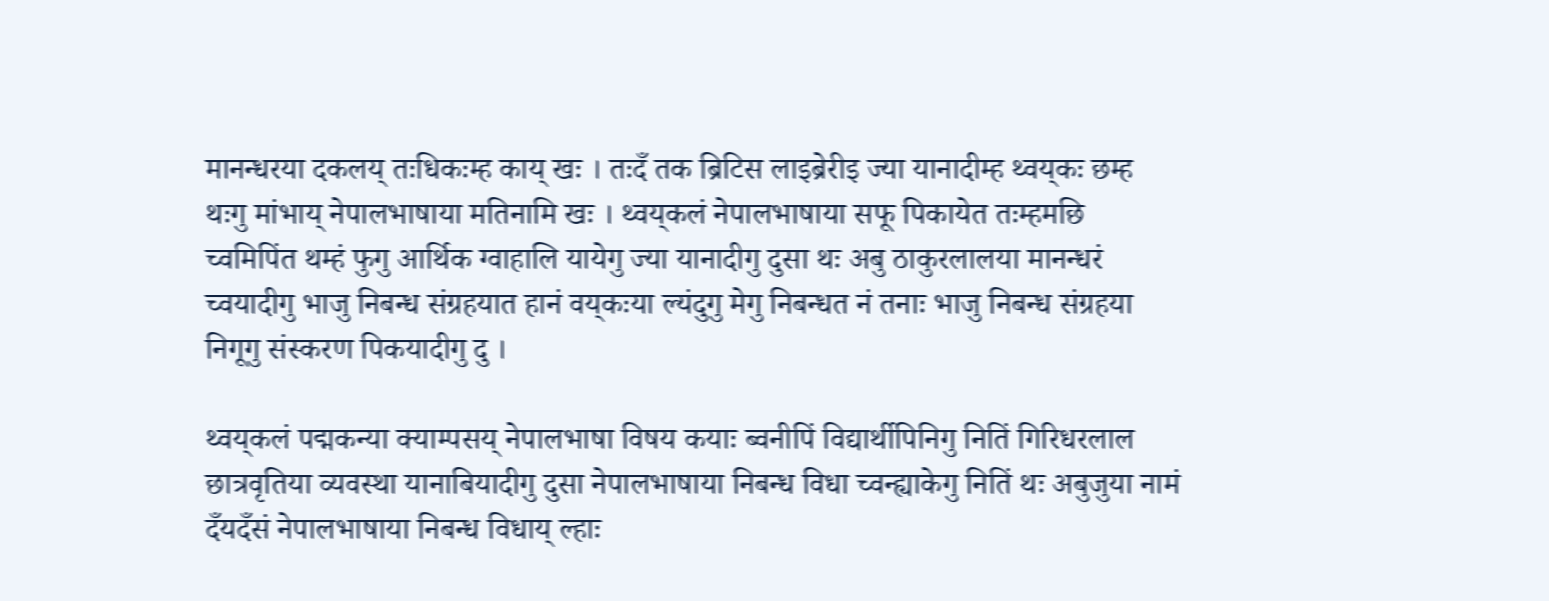मानन्धरया दकलय् तःधिकःम्ह काय् खः । तःदँ तक ब्रिटिस लाइब्रेरीइ ज्या यानादीम्ह थ्वय्‌कः छम्ह थःगु मांभाय् नेपालभाषाया मतिनामि खः । थ्वय्‌कलं नेपालभाषाया सफू पिकायेत तःम्हमछि च्वमिपिंत थम्हं फुगु आर्थिक ग्वाहालि यायेगु ज्या यानादीगु दुसा थः अबु ठाकुरलालया मानन्धरं च्वयादीगु भाजु निबन्ध संग्रहयात हानं वय्‌कःया ल्यंदुगु मेगु निबन्धत नं तनाः भाजु निबन्ध संग्रहया निगूगु संस्करण पिकयादीगु दु ।

थ्वय्‌कलं पद्मकन्या क्याम्पसय् नेपालभाषा विषय कयाः ब्वनीपिं विद्यार्थीपिनिगु नितिं गिरिधरलाल छात्रवृतिया व्यवस्था यानाबियादीगु दुसा नेपालभाषाया निबन्ध विधा च्वन्ह्याकेगु नितिं थः अबुजुया नामं दँयदँसं नेपालभाषाया निबन्ध विधाय् ल्हाः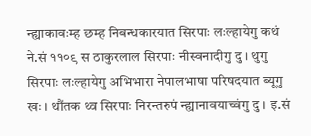न्ह्याकावःम्ह छम्ह निबन्धकारयात सिरपाः लःल्हायेगु कथं ने.सं ११०९ स ठाकुरलाल सिरपाः नीस्वनादीगु दु । थुगु सिरपाः लःल्हायेगु अभिभारा नेपालभाषा परिषदयात ब्यूगु खः । थौंतक थ्व सिरपाः निरन्तरुपं न्ह्यानावयाच्वंगु दु । इ.सं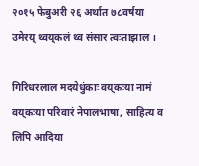२०१५ फेबुअरी २६ अर्थात ७८वर्षया उमेरय् थ्वय्‌कलं थ्व संसार त्वःताझाल ।

गिरिधरलाल मदयेधुंकाः वय्‌कःया नामं वय्‌कःया परिवारं नेपालभाषा, साहित्य व लिपि आदिया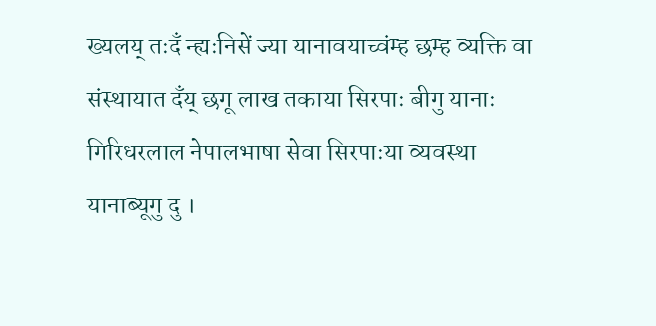ख्यलय् तःदँ न्ह्यःनिसें ज्या यानावयाच्वंम्ह छम्ह व्यक्ति वा संस्थायात दँय् छगू लाख तकाया सिरपाः बीगु यानाः गिरिधरलाल नेपालभाषा सेवा सिरपाःया व्यवस्था यानाब्यूगु दु ।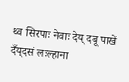थ्व सिरपाः नेवाः देय् दबू पाखें दँय्‌दसं लःल्हाना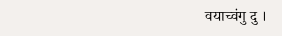वयाच्वंगु दु ।